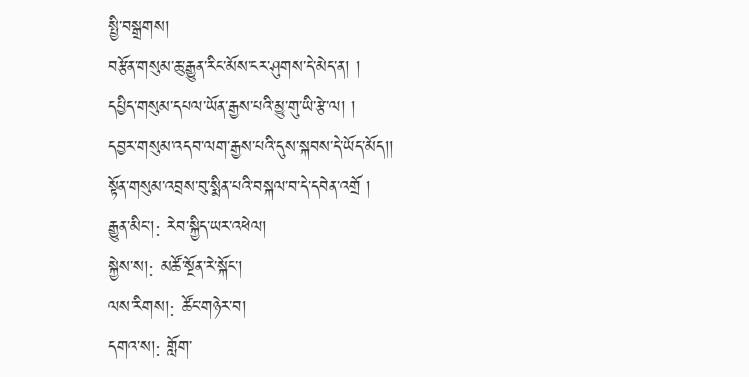སྤྱི་བསྒྲགས།
བརྩོན་གསུམ་ཆུ་རྒྱུན་རིང་མོས་ངར་ཤུགས་དེ་མེད་ན། །
དཔྱིད་གསུམ་དཔལ་ཡོན་རྒྱས་པའི་མྱུ་གུ་ཡི་རྩེ་ལ། །
དབྱར་གསུམ་འདབ་ལག་རྒྱས་པའི་དུས་སྐབས་དེ་ཡོད་མོད།།
སྟོན་གསུམ་འབྲས་བུ་སྨིན་པའི་བསྐལ་བ་དེ་དབེན་འགྲོ །
རྒྱུན་མིང་།: རེབ་སྐྱིད་ཡར་འཕེལ།
སྐྱེས་ས།: མཚོ་སྔོན་རེ་སྐོང་།
ལས་རིགས།: ཚོང་གཉེར་བ།
དགའ་ས།: གློག་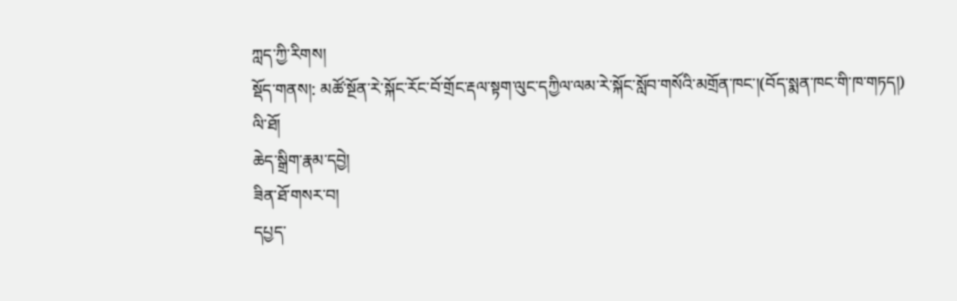ཀླད་ཀྱི་རིགས།
སྡོད་གནས།: མཚོ་སྔོན་རེ་སྐོང་རོང་བོ་གྲོང་རྡལ་སྟག་ལུང་དཀྱིལ་ལམ་རེ་སྐོང་སློབ་གསོའི་མགྲོན་ཁང་།(བོད་སྨན་ཁང་གི་ཁ་གཏད།)
ལི་ཐོ།
ཆེད་སྒྲིག་རྣམ་དབྱེ།
ཟིན་ཐོ་གསར་བ།
དཔྱད་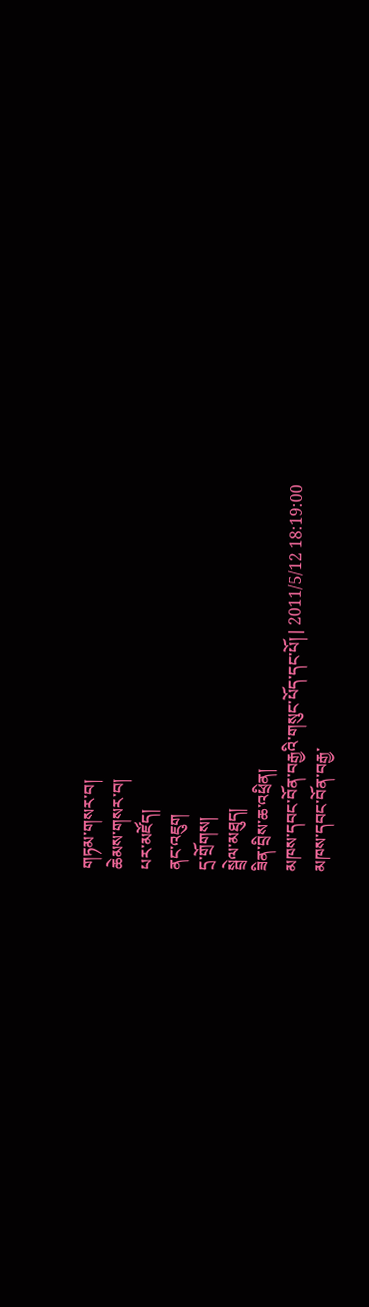གཏམ་གསར་བ།
ཆེམས་གསར་བ།
པར་མཛོད།
ནང་འཇུག
དྲ་གྲོགས།
སྦྲེལ་མཐུད།
ཟིན་བྲིས་ཆ་འཕྲིན།
མཁས་དབང་བོན་བརྒྱའི་གསུང་པོད་དང་པོ། | 2011/5/12 18:19:00
མཁས་དབང་བོན་བརྒྱ་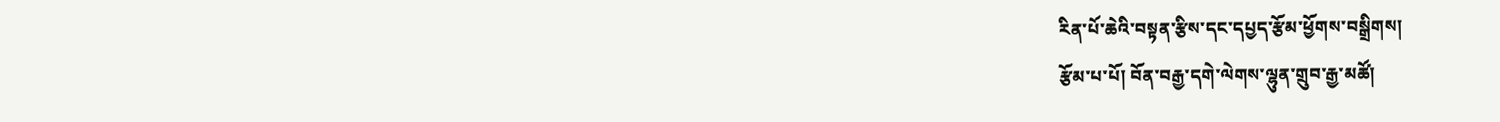རིན་པོ་ཆེའི་བསྟན་རྩིས་དང་དཔྱད་རྩོམ་ཕྱོགས་བསྒྲིགས།
རྩོམ་པ་པོ། བོན་བརྒྱ་དགེ་ལེགས་ལྷུན་གྲུབ་རྒྱ་མཚོ།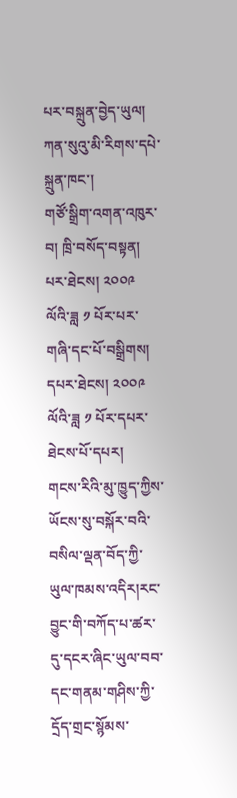པར་བསྐྲུན་བྱེད་ཡུལ། ཀན་སུའུ་མི་རིགས་དཔེ་སྐྲུན་ཁང་།
གཙོ་སྒྲིག་འགན་འཁུར་བ། ཁྲི་བསོད་བསྟན།
པར་ཐེངས། ༢༠༠༩ ལོའི་ཟླ ༡ པོར་པར་གཞི་དང་པོ་བསྒྲིགས།
དཔར་ཐེངས། ༢༠༠༩ ལོའི་ཟླ ༡ པོར་དཔར་ཐེངས་པོ་དཔར།
གངས་རིའི་མུ་ཁྱུད་ཀྱིས་ཡོངས་སུ་བསྐོར་བའི་བསིལ་ལྡན་བོད་ཀྱི་ཡུལ་ཁམས་འདིར།རང་བྱུང་གི་བཀོད་པ་ཚར་དུ་དངར་ཞིང་ཡུལ་བབ་དང་གནམ་གཤིས་ཀྱི་དྲོད་གྲང་སྙོམས་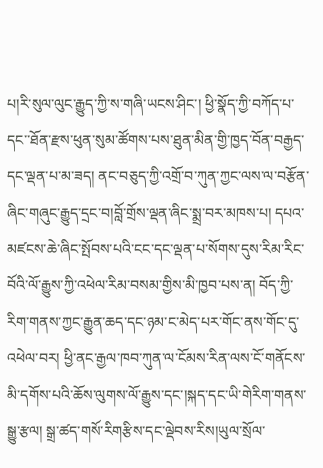པ།རི་སུལ་ལུང་རྒྱུད་ཀྱི་ས་གཞི་ཡངས་ཤིང་། ཕྱི་སྣོད་ཀྱི་བཀོད་པ་དང་་ཐོན་རྫས་ཕུན་སུམ་ཚོགས་པས་ཐུན་མིན་གྱི་ཁྱད་བོན་བརྒྱད་དང་ལྡན་པ་མ་ཟད། ནང་བཅུད་ཀྱི་འགྲོ་བ་ཀུན་ཀྱང་ལས་ལ་བརྩོན་ཞིང་གཞུང་རྒྱུད་དྲང་བ།བློ་གྲོས་ལྡན་ཞིང་སྨྲ་བར་མཁས་པ། དཔའ་མཛངས་ཆེ་ཞིང་སྤོབས་པའི་ངང་དང་ལྡན་པ་སོགས་དུས་རིམ་རིང་བོའི་ལོ་རྒྱུས་ཀྱི་འཕེལ་རིམ་བསམ་གྱིས་མི་ཁྱབ་པས་ན། བོད་ཀྱི་རིག་གནས་ཀྱང་རྒྱུན་ཆད་དང་ཉམ་ང་མེད་པར་གོང་ནས་གོང་དུ་འཕེལ་བར། ཕྱི་ནང་རྒྱལ་ཁབ་ཀུན་ལ་ངོམས་རིན་ལས་ངོ་གནོངས་མི་དགོས་པའི་ཆོས་ལུགས་ལོ་རྒྱུས་དང་།སྐད་དང་ཡི་གེརིག་གནས་སྒྱུ་རྩལ། སྒྲ་ཚད་གསོ་རིགརྩིས་དང་ལྡེབས་རིས།ཡུལ་སྲོལ་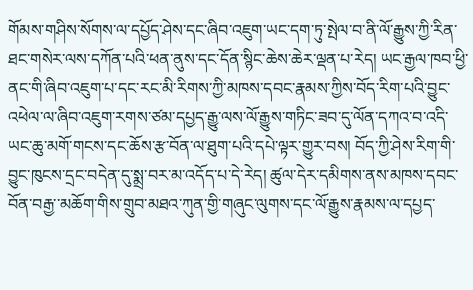གོམས་གཤིས་སོགས་ལ་དཔྱོད་ཤེས་དང་ཞིབ་འཇུག་ཡང་དག་ཏུ་སྤེལ་བ་ནི་ལོ་རྒྱུས་ཀྱི་རིན་ཐང་གསེར་ལས་དཀོན་པའི་ཕན་ནུས་དང་དོན་སྙིང་ཆེས་ཆེར་ལྡན་པ་རེད། ཡང་རྒྱལ་ཁབ་ཕྱི་ནང་གི་ཞིབ་འཇུག་པ་དང་རང་མི་རིགས་ཀྱི་མཁས་དབང་རྣམས་ཀྱིས་བོད་རིག་པའི་བྱུང་འཕེལ་ལ་ཞིབ་འཇུག་རགས་ཙམ་དཔྱད་རྒྱུ་ལས་ལོ་རྒྱུས་གཏིང་ཟབ་དུ་ལོན་དཀའ་བ་འདི་ཡང་ཆུ་མགོ་གངས་དང་ཆོས་རྩ་བོན་ལ་ཐུག་པའི་དཔེ་ལྟར་གྱུར་བས། བོད་ཀྱི་ཤེས་རིག་གི་བྱུང་ཁུངས་དྲང་བདེན་དུ་སྨྲ་བར་མ་འདོད་པ་དེ་རེད། ཚུལ་དེར་དམིགས་ནས་མཁས་དབང་བོན་བརྒྱ་་མཆོག་གིས་གྲུབ་མཐའ་ཀུན་གྱི་གཞུང་ལུགས་དང་ལོ་རྒྱུས་རྣམས་ལ་དཔྱད་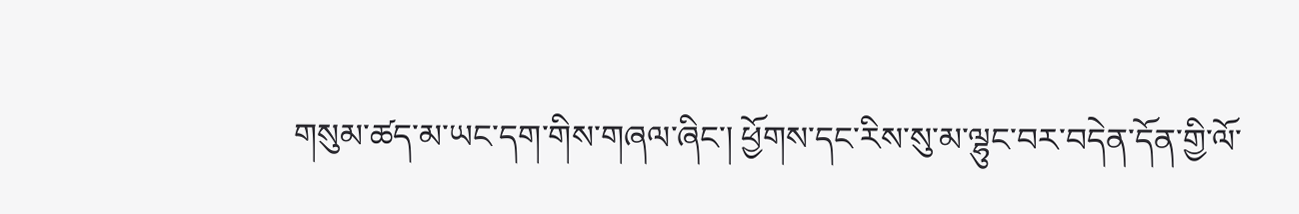གསུམ་ཚད་མ་ཡང་དག་གིས་གཞལ་ཞིང་། ཕྱོགས་དང་རིས་སུ་མ་ལྷུང་བར་བདེན་དོན་གྱི་ལོ་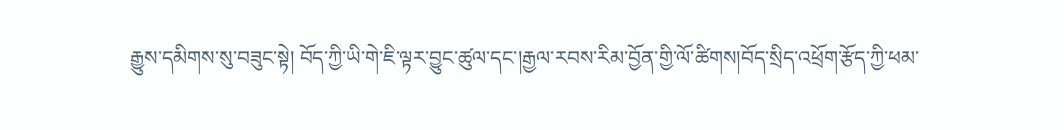རྒྱུས་དམིགས་སུ་བཟུང་སྟེ། བོད་ཀྱི་ཡི་གེ་ཇི་ལྟར་བྱུང་ཚུལ་དང་།རྒྱལ་རབས་རིམ་བྱོན་གྱི་ལོ་ཚིགས།བོད་སྲིད་འཕྲོག་རྩོད་ཀྱི་ཕམ་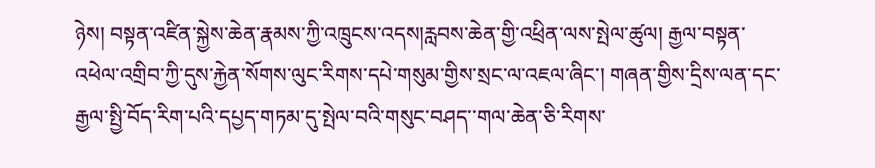ཉེས། བསྟན་འཛིན་སྐྱེས་ཆེན་རྣམས་ཀྱི་འཁྲུངས་འདས།རླབས་ཆེན་གྱི་འཕྲིན་ལས་སྤེལ་ཚུལ། རྒྱལ་བསྟན་འཕེལ་འགྲིབ་ཀྱི་དུས་རྐྱེན་སོགས་ལུང་རིགས་དཔེ་གསུམ་གྱིས་སྲང་ལ་འཇལ་ཞིང་། གཞན་གྱིས་དྲིས་ལན་དང་རྒྱལ་སྤྱི་བོད་རིག་པའི་དཔྱད་གཏམ་དུ་སྤེལ་བའི་གསུང་བཤད་་གལ་ཆེན་ཅི་རིགས་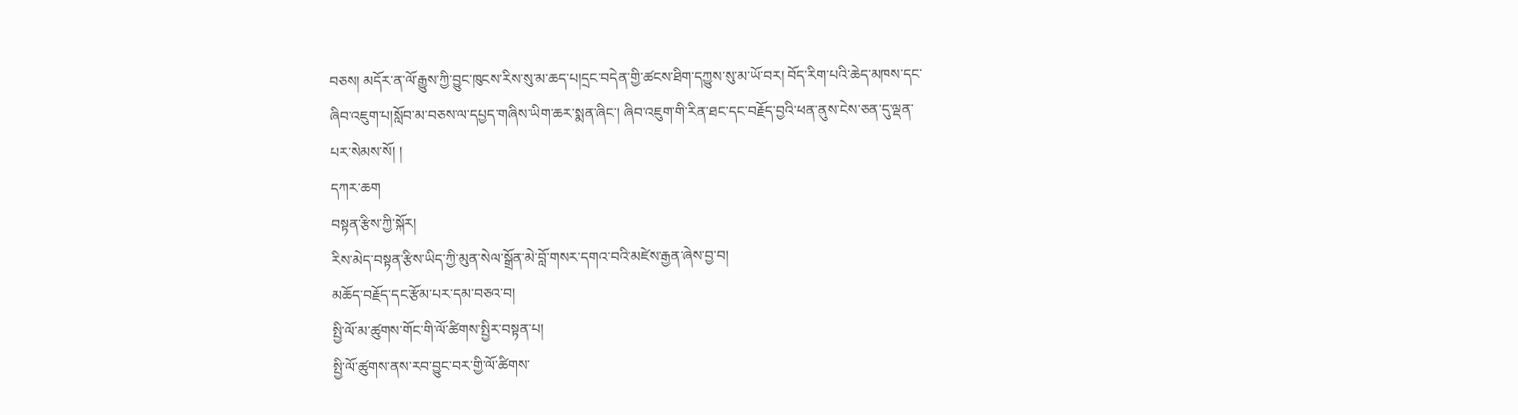བཅས། མདོར་ན་ལོ་རྒྱུས་ཀྱི་བྱུང་ཁུངས་རིས་སུ་མ་ཆད་པ།དྲང་བདེན་གྱི་ཚངས་ཐིག་དཀྱུས་སུ་མ་ཡོ་བར། བོད་རིག་པའི་ཆེད་མཁས་དང་ཞིབ་འཇུག་པ།སློབ་མ་བཅས་ལ་དཔྱད་གཞིས་ཡིག་ཆར་སྨན་ཞིང་། ཞིབ་འཇུག་གི་རིན་ཐང་དང་བརྗོད་བྱའི་ཕན་ནུས་ངེས་ཅན་དུ་ལྡན་པར་སེམས་སོ། །
དཀར་ཆག
བསྟན་རྩིས་ཀྱི་སྐོར།
རིས་མེད་བསྟན་རྩིས་ཡིད་ཀྱི་མུན་སེལ་སྒྲོན་མེ་བློ་གསར་དགའ་བའི་མཛེས་རྒྱན་ཞེས་བྱ་བ།
མཆོད་བརྗོད་དང་རྩོམ་པར་དམ་བཅའ་བ།
སྤྱི་ལོ་མ་ཚུགས་གོང་གི་ལོ་ཚིགས་སྤྱིར་བསྟན་པ།
སྤྱི་ལོ་ཚུགས་ནས་རབ་བྱུང་བར་གྱི་ལོ་ཚིགས་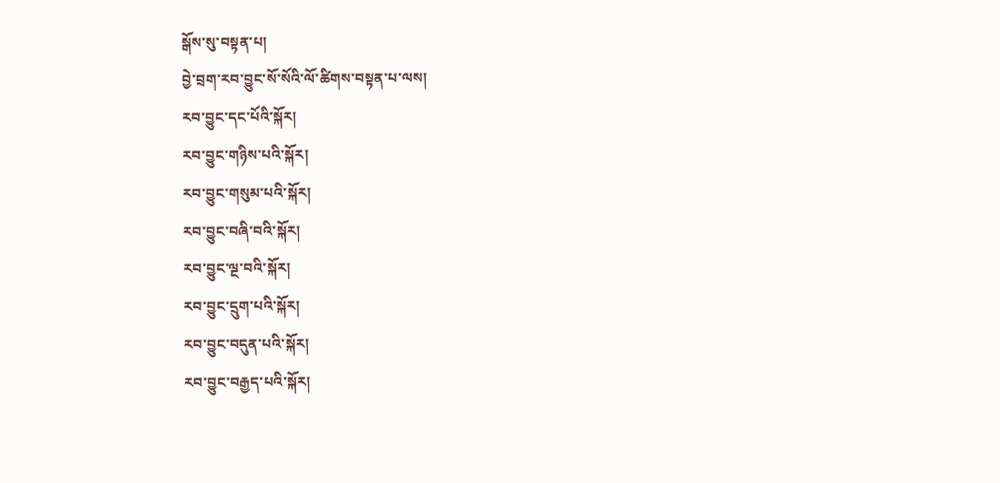སྒོས་སུ་བསྟན་པ།
བྱེ་བྲག་རབ་བྱུང་སོ་སོའི་ལོ་ཚིགས་བསྟན་པ་ལས།
རབ་བྱུང་དང་པོའི་སྐོར།
རབ་བྱུང་གཉིས་པའི་སྐོར།
རབ་བྱུང་གསུམ་པའི་སྐོར།
རབ་བྱུང་བཞི་བའི་སྐོར།
རབ་བྱུང་ལྔ་བའི་སྐོར།
རབ་བྱུང་དྲུག་པའི་སྐོར།
རབ་བྱུང་བདུན་པའི་སྐོར།
རབ་བྱུང་བརྒྱད་པའི་སྐོར།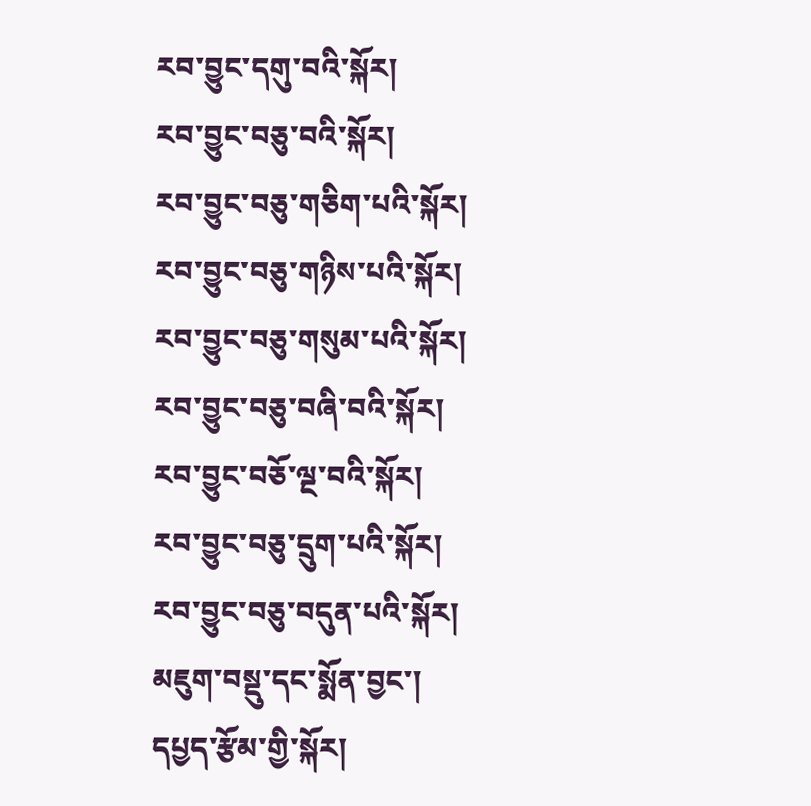རབ་བྱུང་དགུ་བའི་སྐོར།
རབ་བྱུང་བཅུ་བའི་སྐོར།
རབ་བྱུང་བཅུ་གཅིག་པའི་སྐོར།
རབ་བྱུང་བཅུ་གཉིས་པའི་སྐོར།
རབ་བྱུང་བཅུ་གསུམ་པའི་སྐོར།
རབ་བྱུང་བཅུ་བཞི་བའི་སྐོར།
རབ་བྱུང་བཅོ་ལྔ་བའི་སྐོར།
རབ་བྱུང་བཅུ་དྲུག་པའི་སྐོར།
རབ་བྱུང་བཅུ་བདུན་པའི་སྐོར།
མཇུག་བསྡུ་དང་སྨོན་བྱང་།
དཔྱད་རྩོམ་གྱི་སྐོར།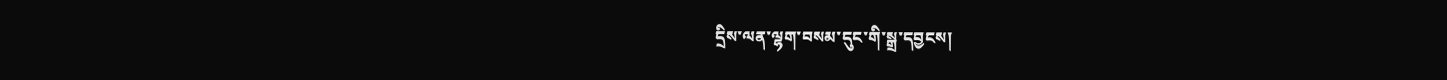དྲིས་ལན་ལྷག་བསམ་དུང་གི་སྒྲ་དབྱངས།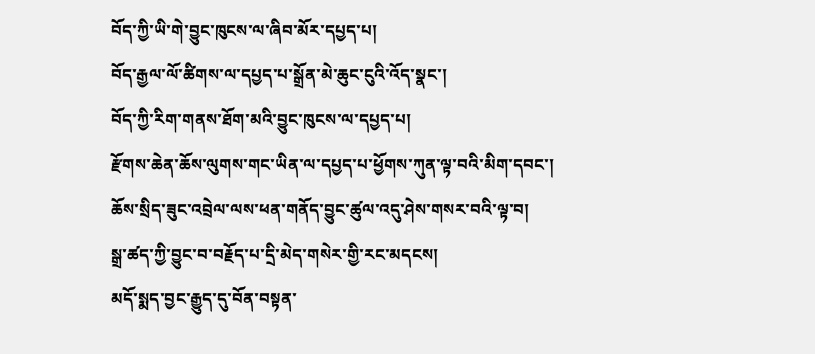བོད་ཀྱི་ཡི་གེ་བྱུང་ཁུངས་ལ་ཞིབ་མོར་དཔྱད་པ།
བོད་རྒྱལ་ལོ་ཚིགས་ལ་དཔྱད་པ་སྒྲོན་མེ་ཆུང་ངུའི་འོད་སྣང་།
བོད་ཀྱི་རིག་གནས་ཐོག་མའི་བྱུང་ཁུངས་ལ་དཔྱད་པ།
རྫོགས་ཆེན་ཆོས་ལུགས་གང་ཡིན་ལ་དཔྱད་པ་ཕྱོགས་ཀུན་ལྟ་བའི་མིག་དབང་།
ཆོས་སྲིད་ཟུང་འབྲེལ་ལས་ཕན་གནོད་བྱུང་ཚུལ་འདུ་ཤེས་གསར་བའི་ལྟ་བ།
སྒྲ་ཚད་ཀྱི་བྱུང་བ་བརྗོད་པ་དྲི་མེད་གསེར་གྱི་རང་མདངས།
མདོ་སྨད་བྱང་རྒྱུད་དུ་བོན་བསྟན་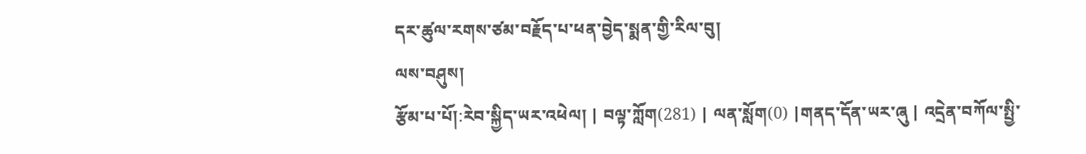དར་ཚུལ་རགས་ཙམ་བརྗོད་པ་ཕན་བྱེད་སྨན་གྱི་རིལ་བུ།
ལས་བཤུས།
རྩོམ་པ་པོ།:རེབ་སྐྱིད་ཡར་འཕེལ། | བལྟ་ཀློག(281) | ལན་སློག(0) |གནད་དོན་ཡར་ཞུ | འདྲེན་བཀོལ་སྤྱི་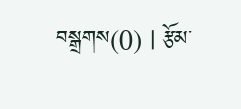བསྒྲགས(0) | རྩོམ་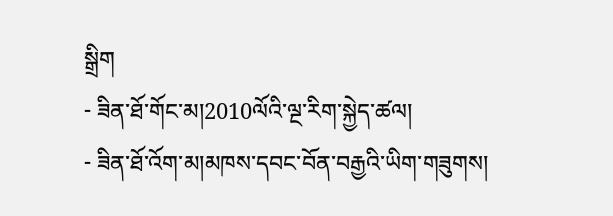སྒྲིག
- ཟིན་ཐོ་གོང་མ།2010ལོའི་ལྔ་རིག་སྐྱེད་ཚལ།
- ཟིན་ཐོ་འོག་མ།མཁས་དབང་བོན་བརྒྱའི་ཡིག་གཟུགས།